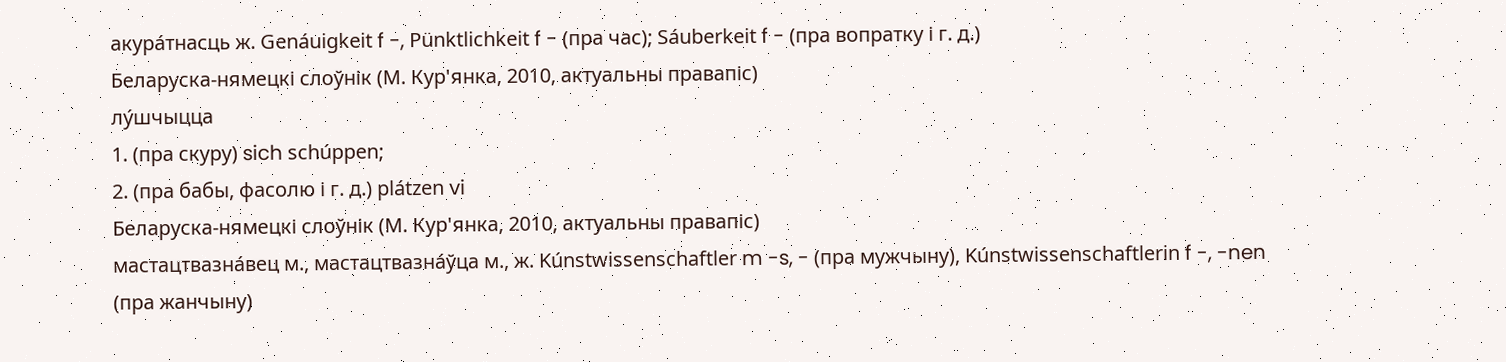акура́тнасць ж. Genáuigkeit f -, Pünktlichkeit f - (пра час); Sáuberkeit f - (пра вопратку і г. д.)
Беларуска-нямецкі слоўнік (М. Кур'янка, 2010, актуальны правапіс)
лу́шчыцца
1. (пра скуру) sich schúppen;
2. (пра бабы, фасолю і г. д.) plátzen vi
Беларуска-нямецкі слоўнік (М. Кур'янка, 2010, актуальны правапіс)
мастацтвазна́вец м., мастацтвазна́ўца м., ж. Kúnstwissenschaftler m -s, - (пра мужчыну), Kúnstwissenschaftlerin f -, -nen (пра жанчыну)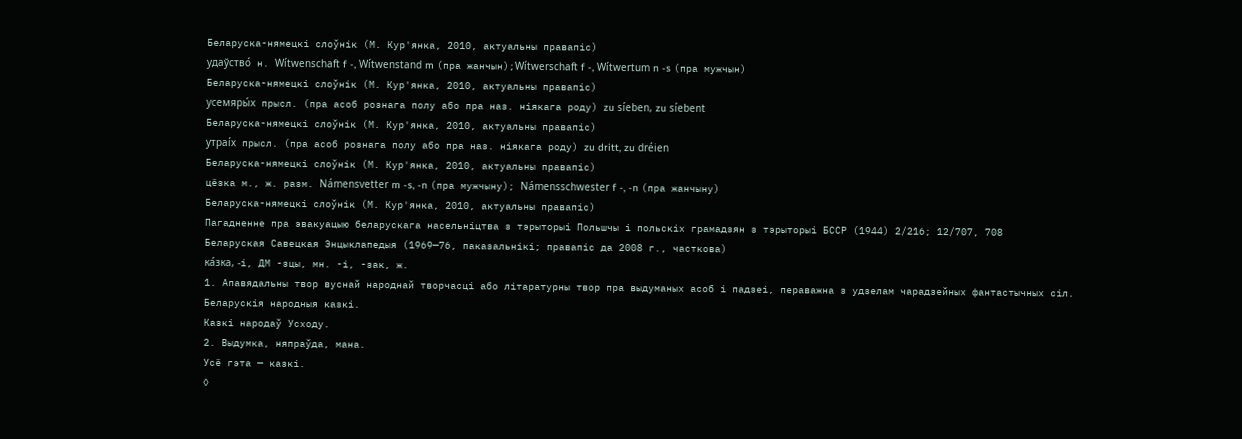Беларуска-нямецкі слоўнік (М. Кур'янка, 2010, актуальны правапіс)
удаўство́ н. Wítwenschaft f -, Wítwenstand m (пра жанчын);Wítwerschaft f -, Wítwertum n -s (пра мужчын)
Беларуска-нямецкі слоўнік (М. Кур'янка, 2010, актуальны правапіс)
усемяры́х прысл. (пра асоб рознага полу або пра наз. ніякага роду) zu síeben, zu síebent
Беларуска-нямецкі слоўнік (М. Кур'янка, 2010, актуальны правапіс)
утраі́х прысл. (пра асоб рознага полу або пра наз. ніякага роду) zu dritt, zu dréien
Беларуска-нямецкі слоўнік (М. Кур'янка, 2010, актуальны правапіс)
цёзка м., ж. разм. Námensvetter m -s, -n (пра мужчыну); Námensschwester f -, -n (пра жанчыну)
Беларуска-нямецкі слоўнік (М. Кур'янка, 2010, актуальны правапіс)
Пагадненне пра эвакуацыю беларускага насельніцтва з тэрыторыі Польшчы і польскіх грамадзян з тэрыторыі БССР (1944) 2/216; 12/707, 708
Беларуская Савецкая Энцыклапедыя (1969—76, паказальнікі; правапіс да 2008 г., часткова)
ка́зка, -і, ДМ -зцы, мн. -і, -зак, ж.
1. Апавядальны твор вуснай народнай творчасці або літаратурны твор пра выдуманых асоб і падзеі, пераважна з удзелам чарадзейных фантастычных сіл.
Беларускія народныя казкі.
Казкі народаў Усходу.
2. Выдумка, няпраўда, мана.
Усё гэта — казкі.
◊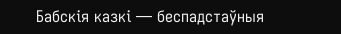Бабскія казкі — беспадстаўныя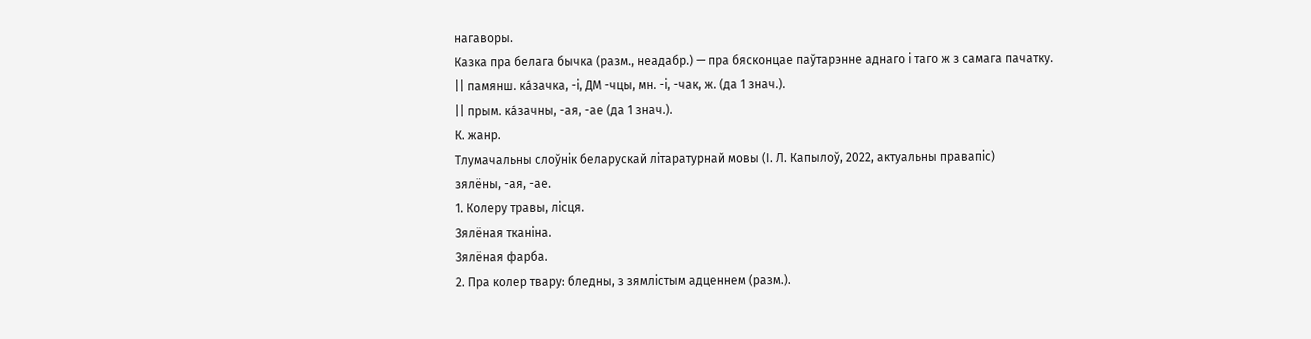нагаворы.
Казка пра белага бычка (разм., неадабр.) — пра бясконцае паўтарэнне аднаго і таго ж з самага пачатку.
|| памянш. ка́зачка, -і, ДМ -чцы, мн. -і, -чак, ж. (да 1 знач.).
|| прым. ка́зачны, -ая, -ае (да 1 знач.).
К. жанр.
Тлумачальны слоўнік беларускай літаратурнай мовы (І. Л. Капылоў, 2022, актуальны правапіс)
зялёны, -ая, -ае.
1. Колеру травы, лісця.
Зялёная тканіна.
Зялёная фарба.
2. Пра колер твару: бледны, з зямлістым адценнем (разм.).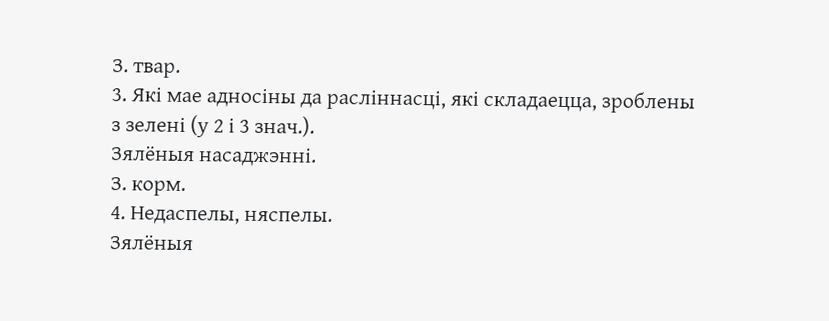З. твар.
3. Які мае адносіны да расліннасці, які складаецца, зроблены з зелені (у 2 і 3 знач.).
Зялёныя насаджэнні.
З. корм.
4. Недаспелы, няспелы.
Зялёныя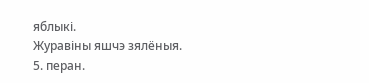яблыкі.
Журавіны яшчэ зялёныя.
5. перан.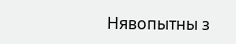Нявопытны з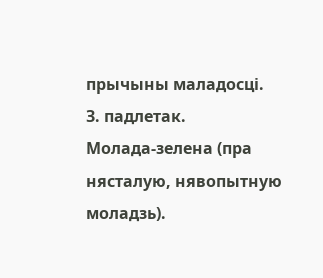прычыны маладосці.
З. падлетак.
Молада-зелена (пра нясталую, нявопытную моладзь).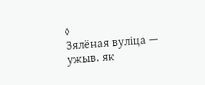◊
Зялёная вуліца — ужыв. як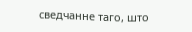сведчанне таго, што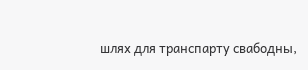шлях для транспарту свабодны,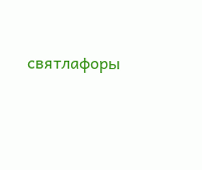святлафоры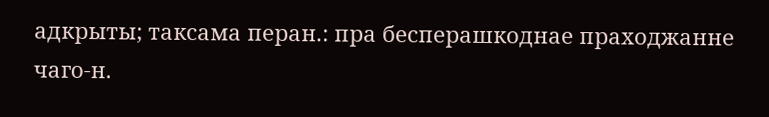адкрыты; таксама перан.: пра бесперашкоднае праходжанне чаго-н.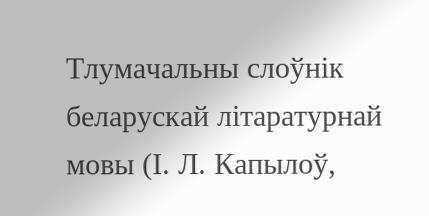Тлумачальны слоўнік беларускай літаратурнай мовы (І. Л. Капылоў,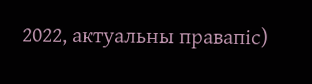2022, актуальны правапіс)